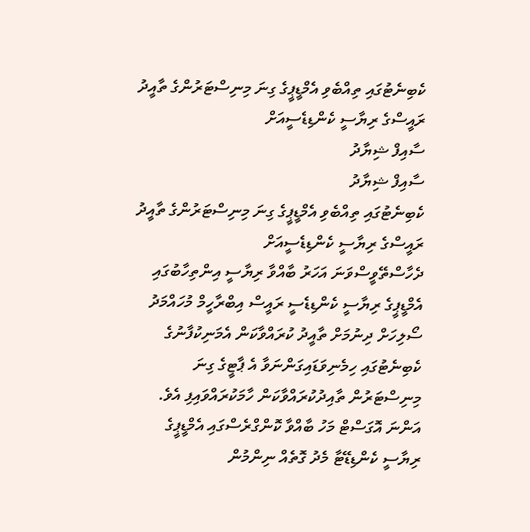ކެބިނެޓުގައި ތިއްބެވި އެމްޑީޕީގެ ގިނަ މިނިސްޓަރުންގެ ތާއީދު ރައީސްގެ ރިޔާސީ ކެންޑިޑެސީއަށް
ސާއިފް ޝިޔާދު
ސާއިފް ޝިޔާދު
ކެބިނެޓުގައި ތިއްބެވި އެމްޑީޕީގެ ގިނަ މިނިސްޓަރުންގެ ތާއީދު ރައީސްގެ ރިޔާސީ ކެންޑިޑެސީއަށް
ދެހާސްތޭވީސްވަނަ އަހަރު ބާއްވާ ރިޔާސީ އިންތިހާބުގައި އެމްޑީޕީގެ ރިޔާސީ ކެންޑިޑެސީ ރައީސް އިބްރާހީމް މުހައްމަދު ސޯލިހަށް ދިނުމަށް ތާއީދު ކުރައްވާކަން އެމަނިކުފާނުގެ ކެބިނެޓުގައި ހިމެނިވަޑައިގަންނަވާ އެ ޕާޓީގެ ގިނަ މިނިސްޓަރުން ތާއިދުކުރައްވާކަން ހާމަކުރައްވައިފި އެވެ.
އަންނަ އޮގަސްޓް މަހު ބާއްވާ ކޮންގްރެސްގައި އެމްޑީޕީގެ ރިޔާސީ ކެންޑިޑޭޓާ މެދު ގޮތެއް ނިންމުން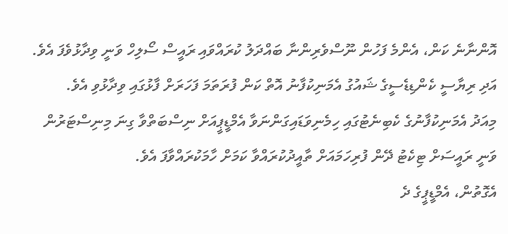އޮންނާނެ ކަން، އެންމެ ފަހުން ނޫސްވެރިންނާ ބައްދަލު ކުރައްވައި ރައީސް ސޯލިހް ވަނީ ވިދާޅުވެފަ އެވެ. އަދި ރިޔާސީ ކެންޑިޑެސީގެ ޝައުގު އެމަނިކުފާނު އޮތް ކަން ފުރަތަމަ ފަހަރަށް ފާޅުގައި ވިދާޅުވި އެވެ.
މިއަދު އެމަނިކުފާނުގެ ކެބިނެޓުގައި ހިމެނިވަޑައިގަންނަވާ އެމްޑީޕީއަށް ނިސްބަތްވާ ގިނަ މިނިސްޓަރުން ވަނީ ރައީސަށް ޓިކެޓު ދޭން ފުރިހަމައަށް ތާއީދުކުރައްވާ ކަމަށް ހާމަކުރައްވާފަ އެވެ.
އެގޮތުން، އެމްޑީޕީގެ ދެ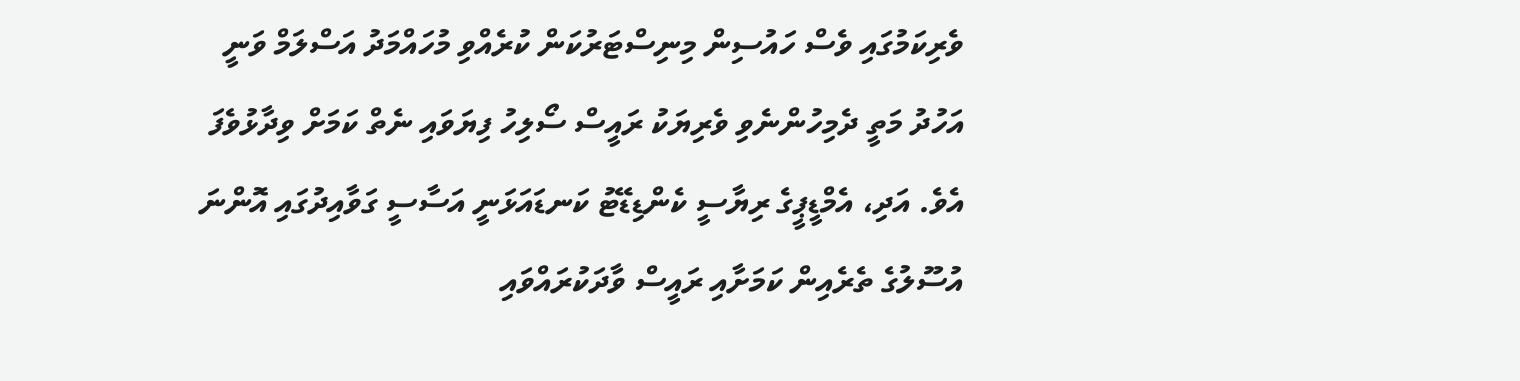ވެރިކަމުގައި ވެސް ހައުސިން މިނިސްޓަރުކަން ކުރެއްވި މުހައްމަދު އަސްލަމް ވަނީ އަހުދު މަތީ ދެމިހުންނެވި ވެރިޔަކު ރައީސް ސޯލިހު ފިޔަވައި ނެތް ކަމަށް ވިދާޅުވެފަ އެވެ. އަދި، އެމްޑީޕީގެ ރިޔާސީ ކެންޑިޑޭޓު ކަނޑައަޅަނީ އަސާސީ ގަވާއިދުގައި އޮންނަ އުސޫލުގެ ތެރެއިން ކަމަށާއި ރައީސް ވާދަކުރައްވައި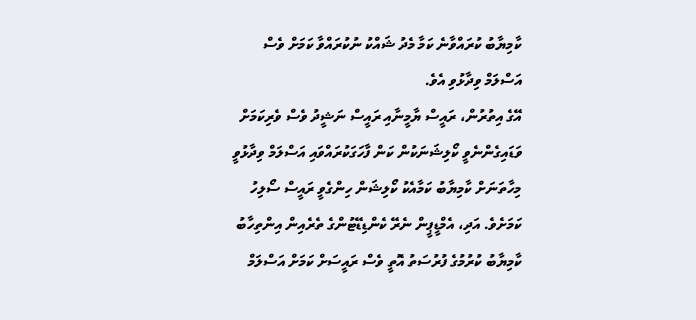ކާމިޔާބު ކުރައްވާނެ ކަމާ މެދު ޝައްކު ނުކުރައްވާ ކަމަށް ވެސް އަސްލަމް ވިދާޅުވި އެވެ.
އޭގެ އިތުރުން، ރައީސް ޔާމީނާއި ރައީސް ނަޝީދު ވެސް ވެރިކަމަށް ވަޑައިގެންނެވީ ކޯލިޝަނަކުން ކަން ފާހަގަކުރައްވައި އަސްލަމް ވިދާޅުވީ މިހާތަނަށް ކާމިޔާބު ކަމާއެކު ކޯލިޝަން ހިންގެވީ ރައީސް ސޯލިހު ކަމަށެވެ. އަދި، އެމްޑީޕީން ނެރޭ ކެންޑިޑޭޓުންގެ ތެރެއިން އިންތިހާބު ކާމިޔާބު ކުރުމުގެ ފުރުސަތު އޮތީ ވެސް ރައީސަށް ކަމަށް އަސްލަމް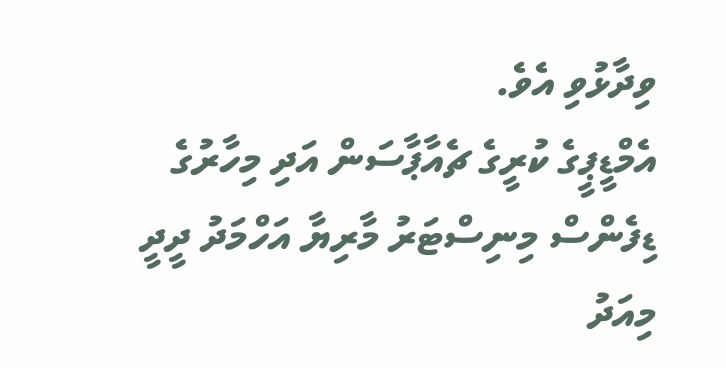ވިދާޅުވި އެވެ.
އެމްޑީޕީގެ ކުރީގެ ޗެއާޕާސަން އަދި މިހާރުގެ ޑިފެންސް މިނިސްޓަރު މާރިޔާ އަހްމަދު ދީދީ މިއަދު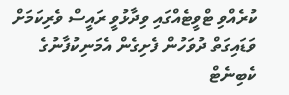ކުރެއްވި ޓްވީޓެއްގައި ވިދާޅުވީ ރައީސް ވެރިކަމަށް ވަޑައިގަތް ދުވަހުން ފެށިގެން އެމަނިކުފާނުގެ ކެބިނެޓް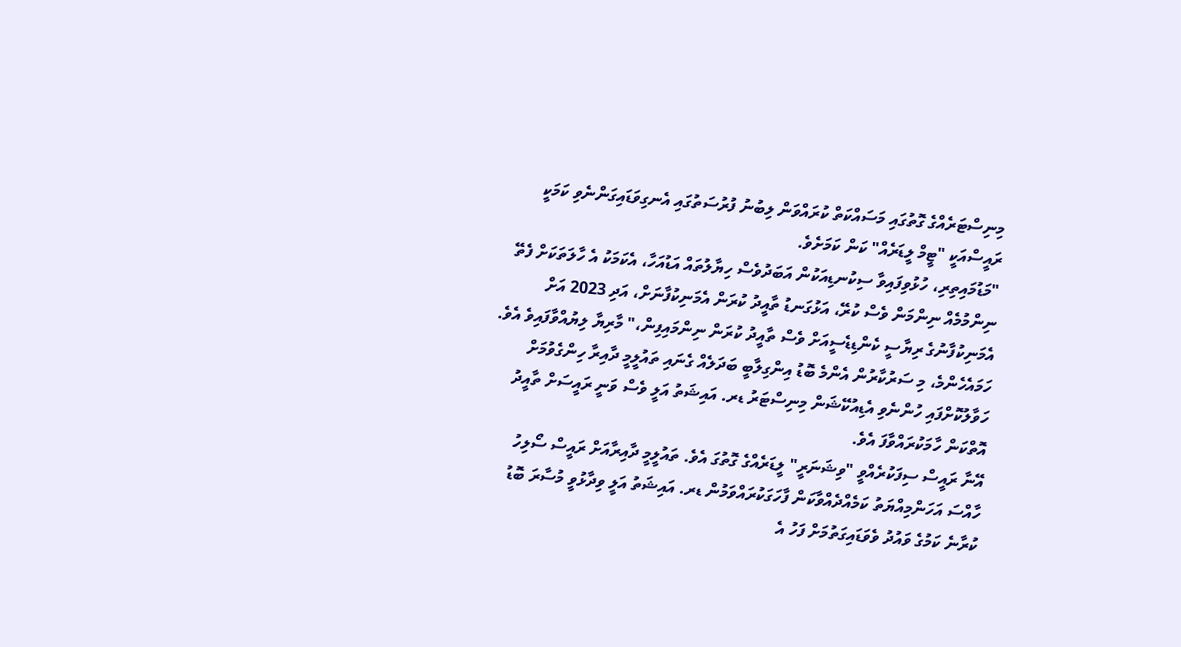މިނިސްޓަރެއްގެ ގޮތުގައި މަސައްކަތް ކުރައްވަން ލިބުނު ފުރުސަތުގައި އެނގިވަޑައިގަންނެވި ކަމަކީ ރައީސްއަކީ "ޓީމް ލީޑަރެއް" ކަން ކަމަށެވެ.
"މަޑުމައިތިރި، ހުޅުވިފައިވާ ސިކުނޑިއަކުން އަބަދުވެސް ހިޔާލުތައް އަޑުއަހާ، އެކަމަކު އެ ހާލަތަކަށް ފެތޭ ނިންމުމެއް ނިންމަން ވެސް ކުރޭ، އަޅުގަނޑު ތާއީދު ކުރަން އެމަނިކުފާނަށް، އަދި 2023 އަށް އެމަނިކުފާނުގެ ރިޔާސީ ކެންޑިޑެސީއަށް ވެސް ތާއީދު ކުރަން ނިންމައިފިން،" މާރިޔާ ލިޔުއްވާފައިވެ އެވެ.
ހަމައެހެންމެ، މި ސަރުކާރުން އެންމެ ބޮޑު އިންގިލާބީ ބަދަލެއް ގެނައި ތައުލީމީ ދާއިރާ ހިންގެވުމަށް ހަވާލުކޮށްފައި ހުންނެވި އެޑިއުކޭޝަން މިނިސްޓަރު ޑރ. އައިޝަތު އަލީ ވެސް ވަނީ ރައީސަށް ތާއީދު އޮތްކަން ހާމަކުރައްވާފަ އެވެ.
އޭނާ ރައީސް ސިފަކުރެއްވީ "ވިޝަނަރީ" ލީޑަރެއްގެ ގޮތުގަ އެވެ. ތައުލީމީ ދާއިރާއަށް ރައީސް ސޯލިހު ހާއްސަ އަހަންމިއްޔަތު ކަމެއްދެއްވާކަން ފާހަގަކުރައްވަމުން ޑރ. އައިޝަތު އަލީ ވިދާޅުވީ މުސާރަ ބޮޑު ކުރާނެ ކަމުގެ ވައުދު ވެވަޑައިގަތުމަށް ފަހު އެ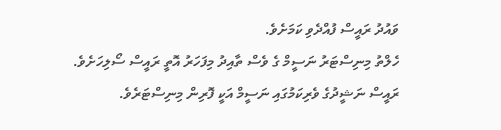ވައުދު ރައީސް ފުއްދެވި ކަމަށެވެ.
ހެލްތު މިނިސްޓަރު ނަސީމް ގެ ވެސް ތާއިދު މިފަހަރު އޮތީ ރައީސް ސޯލިހަށެވެ. ރައީސް ނަޝީދުގެ ވެރިކަމުގައި ނަސީމް އަކީ ފޮރިން މިނިސްޓަރެވެ.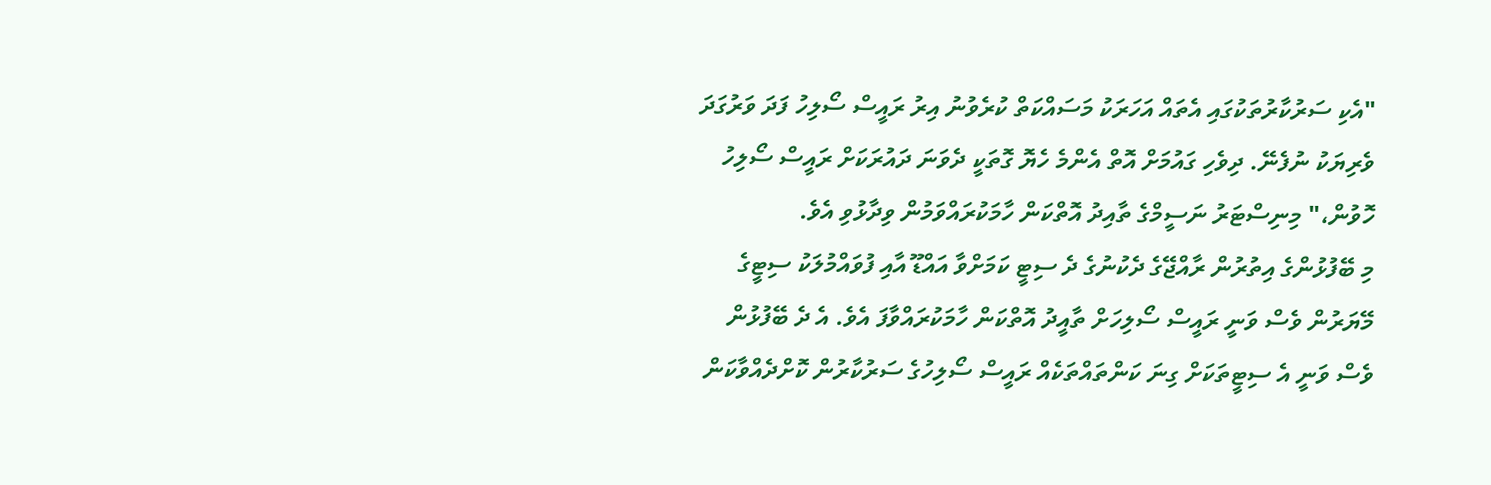"އެކި ސަރުކާރުތަކުގައި އެތައް އަހަރަކު މަސައްކަތް ކުރެވުނު އިރު ރައީސް ސޯލިހު ފަދަ ވަރުގަދަ ވެރިޔަކު ނުފެނޭ. ދިވެހި ގައުމަށް އޮތް އެންމެ ހެޔޮ ގޮތަކީ ދެވަނަ ދައުރަކަށް ރައީސް ސޯލިހު ހޮވުން،" މިނިސްޓަރު ނަސީމްގެ ތާއިދު އޮތްކަން ހާމަކުރައްވަމުން ވިދާޅުވި އެވެ.
މި ބޭފުޅުންގެ އިތުރުން ރާއްޖޭގެ ދެކުނުގެ ދެ ސިޓީ ކަމަށްވާ އައްޑޫ އާއި ފުވައްމުލަކު ސިޓީގެ މޭޔަރުން ވެސް ވަނީ ރައީސް ސޯލިހަށް ތާއީދު އޮތްކަން ހާމަކުރައްވާފަ އެވެ. އެ ދެ ބޭފުޅުން ވެސް ވަނީ އެ ސިޓީތަކަށް ގިނަ ކަންތައްތަކެއް ރައީސް ސޯލިހުގެ ސަރުކާރުން ކޮށްދެއްވާކަން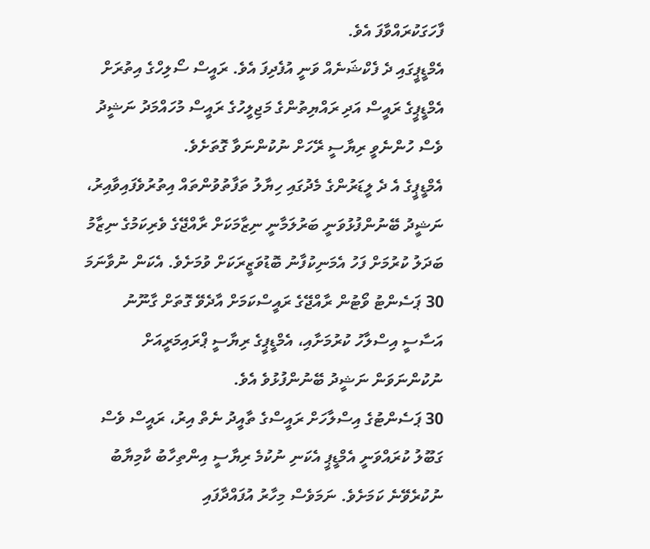ފާހަގަކުރައްވާފަ އެވެ.
އެމްޑީޕީގައި ދެ ފެކްޝަނެއް ވަނީ އުފެދިފަ އެވެ. ރައީސް ސޯލިހްގެ އިތުރަށް އެމްޑީޕީގެ ރައީސް އަދި ރައްޔިތުންގެ މަޖިލީހުގެ ރައީސް މުހައްމަދު ނަޝީދު ވެސް ހުންނެވީ ރިޔާސީ ރޭހަށް ނުކުންނަވާ ގޮތަށެވެ.
އެމްޑީޕީގެ އެ ދެ ލީޑަރުންގެ މެދުގައި ހިޔާލު ތަފާތުވުންތައް އިތުރުވެފައިވާއިރު، ނަޝީދު ބޭނުންފުޅުވަނީ ބަރުލަމާނީ ނިޒާމަކަށް ރާއްޖޭގެ ވެރިކަމުގެ ނިޒާމު ބަދަލު ކުރުމަށް ފަހު އެމަނިކުފާނު ބޮޑުވަޒީރަކަށް ވުމަށެވެ. އެކަން ނުވާނަމަ 30 ޕަސެންޓު ވޯޓުން ރާއްޖޭގެ ރައީސްކަމަށް އާދެވޭ ގޮތަށް ގާނޫނު އަސާސީ އިސްލާހު ކުރުމަށާއި، އެމްޑީޕީގެ ރިޔާސީ ޕްރައިމަރީއަށް ނުކުންނަވަން ނަޝީދު ބޭނުންފުޅުވެ އެވެ.
30 ޕަސެންޓުގެ އިސްލާހަށް ރައީސްގެ ތާއީދު ނެތް އިރު، ރައީސް ވެސް ގަބޫލު ކުރައްވަނީ އެމްޑީޕީ އެކަނި ނުކުމެ ރިޔާސީ އިންތިހާބު ކާމިޔާބު ނުކުރެވޭނެ ކަމަށެވެ. ނަމަވެސް މިހާރު އުފައްދާފައި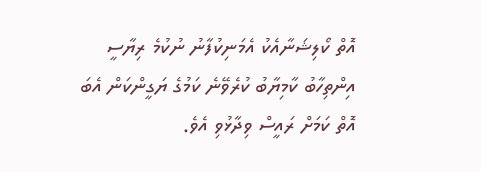އޮތް ކޯލިޝަނާއެކު އެމަނިކުފާނު ނުކުމެ ރިޔާސީ އިންތިހާބު ކާމިޔާބު ކުރެވޭނެ ކަމުގެ ޔަގީންކަން އެބަ އޮތް ކަމަށް ރައީސް ވިދާޅުވި އެވެ.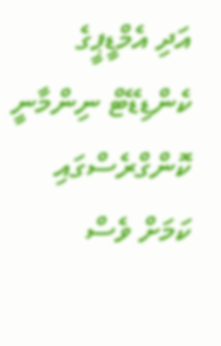އަދި އެމްޑީޕީގެ ކެންޑިޑޭޓް ނިންމާނީ ކޮންގްރެސްގައި ކަމަށް ވެސް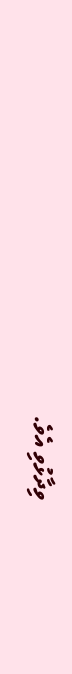ވިދާޅުވި އެވެ.